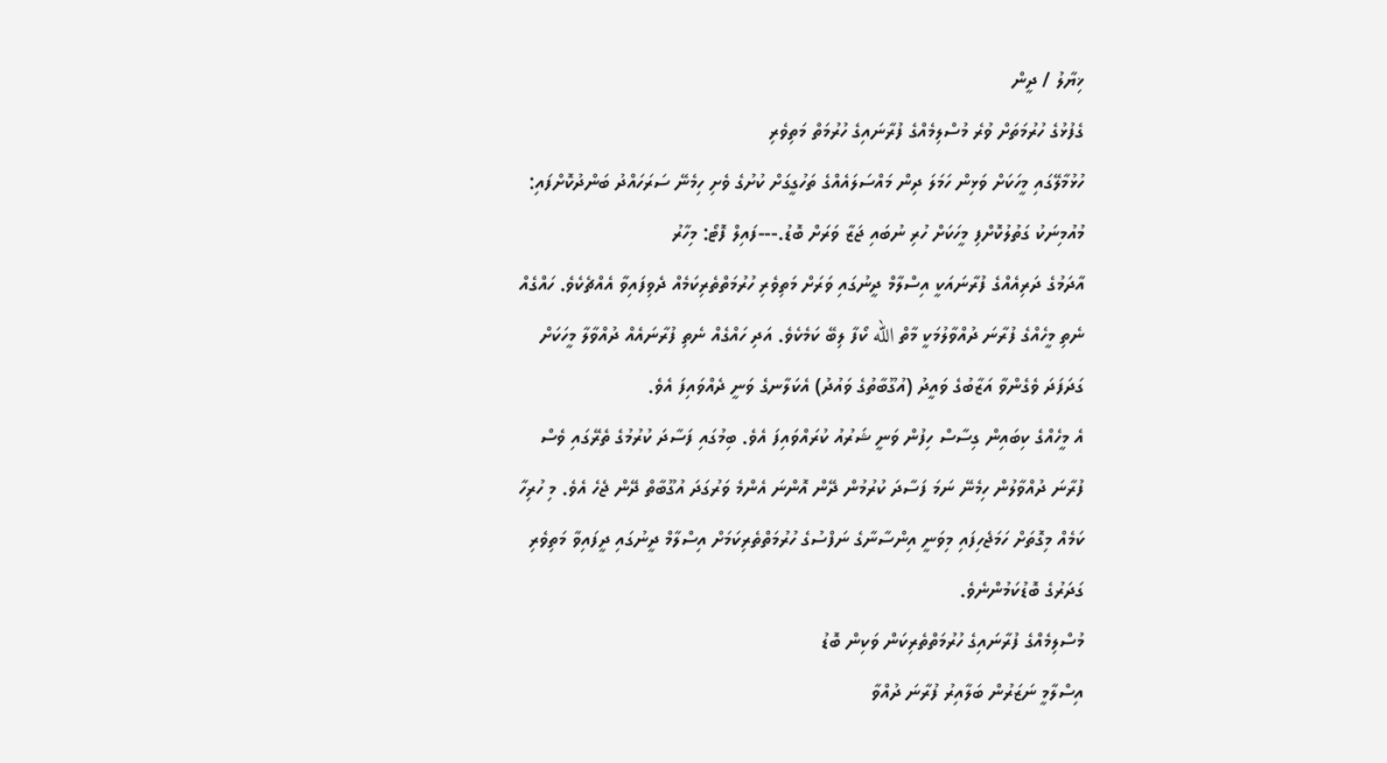ޚިޔާލު / ދީން
ގެފުޅުގެ ހުރުމަތަށް ވުރެ މުސްލިމެއްގެ ފުރާނައިގެ ހުރުމަތް މަތިވެރި
ހުޅުމާލޭގައި މީހަކަށް ވަޅިން ހަމަލަ ދިން މައްސަލައެއްގެ ތަހުގީގަށް ކުށުގެ ވެށި ހިމެނޭ ސަރަހައްދު ބަންދުކޮށްފައި: މުއުމިނަކު ގަތުލުކޮށްފި މީހަކަށް ހުރި ނުބައި ޖަޒާ ވަރަށް ބޮޑު.---ފައިލް ފޮޓޯ: މިހާރު
އާދަމުގެ ދަރިއެއްގެ ފުރާނައަކީ އިސްލާމް ދީނުގައި ވަރަށް މަތިވެރި ހުރުމަތްތެރިކަމެއް ދެވިފައިވާ އެއްޗެކެވެ. ހައްގެއް ނެތި މީހެއްގެ ފުރާނަ ދުއްވާލުމަކީ މާތް الله ކޯފާ ލިބޭ ކަމެކެވެ. އަދި ހައްގެއް ނެތި ފުރާނައެއް ދުއްވާލާ މީހަކަށް ގަދަފަދަ ވެގެންވާ އަޒާބުގެ ވައީދު (އުގޫބާތުގެ ވައުދު) އެކަލާނގެ ވަނީ ދެއްވައިފަ އެވެ.
އެ މީހެއްގެ ކިބައިން ގިސާސް ހިފުން ވަނީ ޝަރުއު ކުރައްވައިފަ އެވެ. ބިމުގައި ފަސާދަ ކުރުމުގެ ތެރޭގައި ވެސް ފުރާނަ ދުއްވާލުން ހިމެނޭ ނަމަ ފަސާދަ ކުރުމުން ދޭން އޮންނަ އެންމެ ވަރުގަދަ އުގޫބާތް ދޭން ޖެހެ އެވެ. މި ހުރިހާ ކަމެއް މިގޮތަށް ހަމަޖެހިފައި މިވަނީ އިންސާނާގެ ނަފްސުގެ ހުރުމަތްތެރިކަމަށް އިސްލާމް ދީނުގައި ދީފައިވާ މަތިވެރި ގަދަރުގެ ބޮޑުކަމުންނެވެ.
މުސްލިމެއްގެ ފުރާނައިގެ ހުރުމަތްތެރިކަން ވަކިން ބޮޑު
އިސްލާމީ ނަޒަރުން ބަލާއިރު ފުރާނަ ދުއްވާ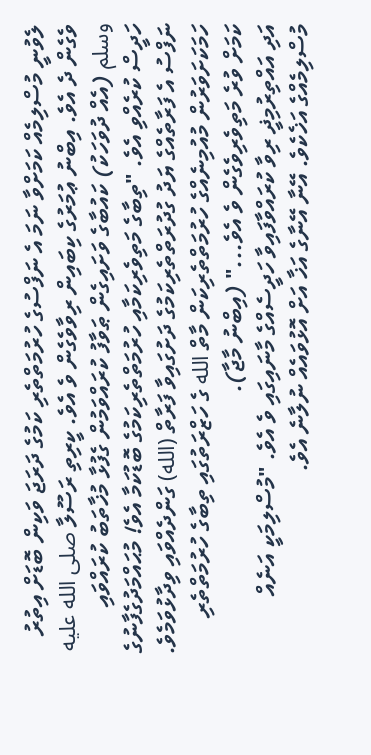ލެވުނީ މުސްލިމެއް ކަމަށްވާ ނަމަ އެ ނަފްސުގެ ހުރުމަތްތެރި ކަމުގެ ދަރަޖަ ވަކިން ބޮޑަށް އިތުރު ވެގެން ދެ އެވެ. އިބްނު ޢުމަރުގެ ކިބައިން ރިވާވެގެން ވެ އެވެ. ކީރިތި ރަސޫލާ صلى الله عليه وسلم (އެއް ދުވަހަކު) ކައުބާގެ ވަށައިގެން ޠަވާފު ކުރައްވަމުން ގެފުޅާ މުޚާތަބު ކުރައްވައި ހަދީސް ކުރެއްވި އެވެ. "ތިބާގެ މަތިވެރިކަމާއި ހުރުމަތްތެރިކަމުގެ ބޮޑުކަމާ އެވެ! މުޙައްމަދުގެފާނުގެ ނަފްސު އެ ފަރާތެއްގެ ޔަދު ގުދުރަތްތެރިކަމުގެ ދަށުގައިވާ ފަރާތް (الله) ގަންދެއްވައި ވިދާޅުވަމެވެ. ހަމަކަށަވަރުން މުއުމިނެއްގެ ހުރުމަތްތެރިކަން މާތް الله ގެ ހަޒްރަތުގައި ތިބާގެ ހުރުމަތްތެރި ކަމަށް ވުރެ މަތިވެރިވެގެން ވެ އެވެ..." (އިބްނު މާޖާ).
އަދި އައްތިރުމިޛީ ރިވާ ކުރައްވާފައިވާ ހަދީސެއްގެ މާނައިގައި ވެ އެވެ. "މުސްލިމަކީ އަނެއް މުސްލިމެއްގެ އަޚެކެވެ. އޭނާ އޭނާގެ އަޚާ އަށް އޮޅުވައެއް ނުލާނެ އެވެ.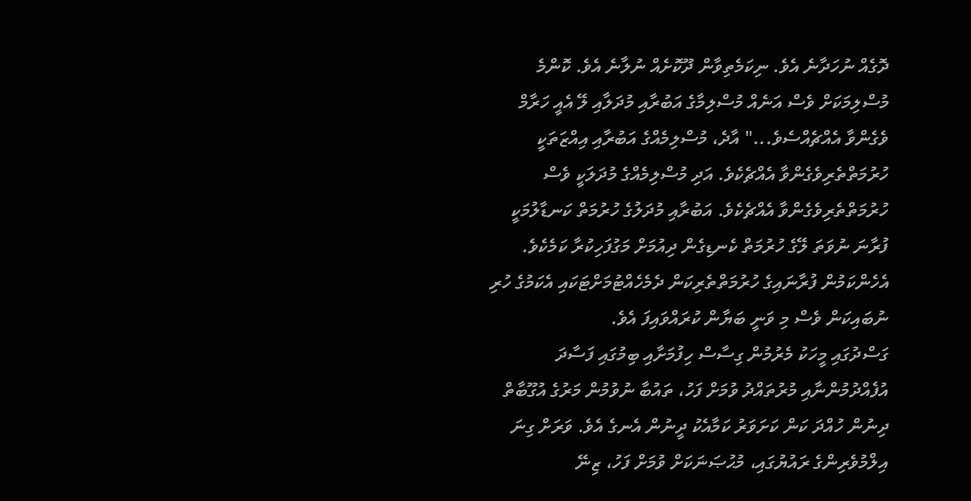ދޮގެއް ނުހަދާނެ އެވެ. ނިކަމެތިވާން ދޫކޮށެއް ނުލާނެ އެވެ. ކޮންމެ މުސްލިމަކަށް ވެސް އަނެއް މުސްލިމާގެ އަބުރާއި މުދަލާއި ލޭ އެއީ ހަރާމް ވެގެންވާ އެއްޗެއްސެވެ..." އާދެ، މުސްލިމެއްގެ އަބުރާއި އިއްޒަތަކީ ހުރުމަތްތެރިވެގެންވާ އެއްޗެކެވެ. އަދި މުސްލިމެއްގެ މުދަލަކީ ވެސް ހުރުމަތްތެރިވެގެންވާ އެއްޗެކެވެ. އަބުރާއި މުދަލުގެ ހުރުމަތް ކަނޑާލުމަކީ ފުރާނަ ނުވަތަ ލޭގެ ހުރުމަތް ކެނޑިގެން ދިއުމަށް މަގުފަހިކުރާ ކަމެކެވެ.
އެހެންކަމުން ފުރާނައިގެ ހުރުމަތްތެރިކަން ދެމެހެއްޓުމަށްޓަކައި އެކަމުގެ ހުރި ނުބައިކަން ވެސް މި ވަނީ ބަޔާން ކުރައްވައިފަ އެވެ.
ގަސްދުގައި މީހަކު މެރުމުން ގިސާސް ހިފުމަށާއި ބިމުގައި ފަސާދަ އުފެއްދުމުންނާއި މުރުތައްދު ވުމަށް ފަހު، ތައުބާ ނުވުމުން މަރުގެ އުގޫބާތް ދިނުން ހުއްދަ ކަން ކަށަވަރު ކަމާއެކު ދީނުން އެނގެ އެވެ. ވަރަށް ގިނަ އިލްމުވެރިންގެ ރައުޔުގައި، މުޙުޞަނަކަށް ވުމަށް ފަހު، ޒިނޭ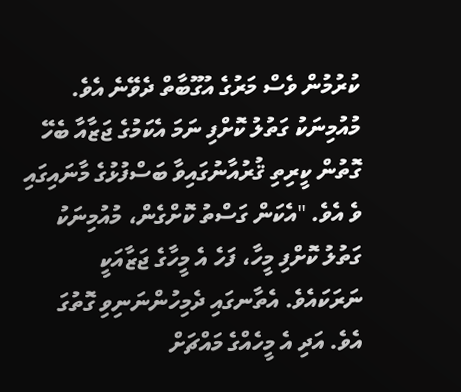ކުރުމުން ވެސް މަރުގެ އުގޫބާތް ދެވޭނެ އެވެ.
މުއުމިނަކު ގަތުލު ކޮށްފި ނަމަ އެކަމުގެ ޖަޒާއާ ބެހޭ ގޮތުން ކީރިތި ޤުރުއާނުގައިވާ ބަސްފުޅުގެ މާނައިގައި ވެ އެވެ. "އެކަން ގަސްތު ކޮށްގެން، މުއުމިނަކު ގަތުލު ކޮށްފި މީހާ، ފަހެ އެ މީހާގެ ޖަޒާއަކީ ނަރަކައެވެ. އެތާނގައި ދެމިހުންނަނިވި ގޮތުގަ އެވެ. އަދި އެ މީހެއްގެ މައްޗަށް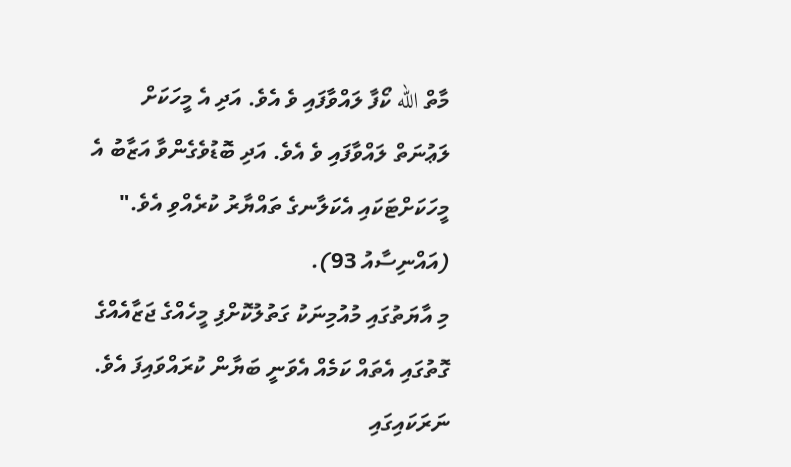މާތް الله ކޯފާ ލައްވާފައި ވެ އެވެ. އަދި އެ މީހަކަށް ލަޢުނަތް ލައްވާފައި ވެ އެވެ. އަދި ބޮޑުވެގެންވާ އަޒާބު އެ މީހަކަށްޓަކައި އެކަލާނގެ ތައްޔާރު ކުރެއްވި އެވެ." (އައްނިސާއު 93).
މި އާޔަތުގައި މުއުމިނަކު ގަތުލުކޮށްފި މީހެއްގެ ޖަޒާއެއްގެ ގޮތުގައި އެތައް ކަމެއް އެވަނީ ބަޔާން ކުރައްވައިފަ އެވެ. ނަރަކައިގައި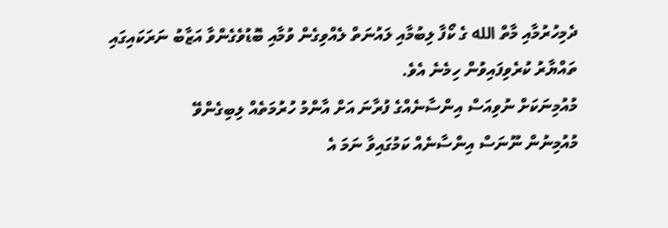ދެމިހުރުމާއި މާތް الله ގެ ކޯފާ ލިބުމާއި ލައުނަތް ލެއްވިގެން ވުމާއި ބޮޑުވެގެންވާ އަޒާބު ނަރަކައިގައި ތައްޔާރު ކުރެވިފައިވުން ހިމެނެ އެވެ.
މުއުމިނަކަށް ނުވިއަސް އިންސާނެއްގެ ފުރާނަ އަށް އާންމު ހުރުމަތެއް ލިބިގެންވޭ
މުއުމިނުން ނޫނަސް އިންސާނެއް ކަމުގައިވާ ނަމަ އެ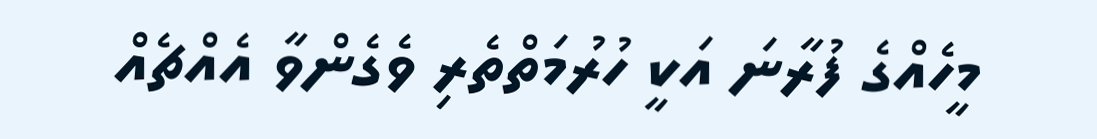މީހެއްގެ ފުރާނަ އަކީ ހުރުމަތްތެރި ވެގެންވާ އެއްޗެއް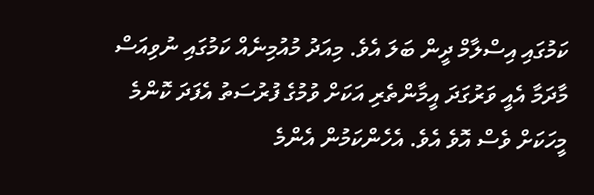ކަމުގައި އިސްލާމް ދީން ބަލަ އެވެ. މިއަދު މުއުމިނެއް ކަމުގައި ނުވިއަސް މާދަމާ އެއީ ވަރުގަދަ އީމާންތެރި އަކަށް ވުމުގެ ފުރުސަތު އެފަދަ ކޮންމެ މީހަކަށް ވެސް އޮވެ އެވެ. އެހެންކަމުން އެންމެ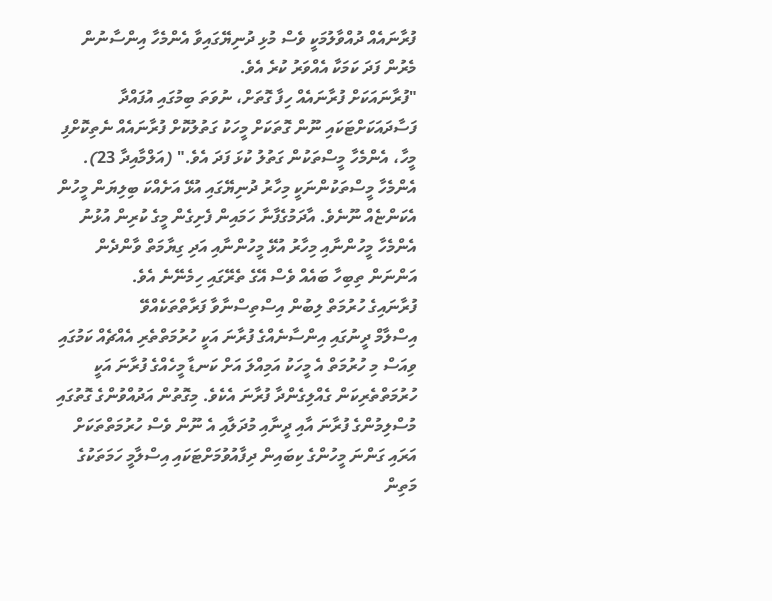ފުރާނައެއް ދުއްވާލުމަކީ ވެސް މުޅި ދުނިޔޭގައިވާ އެންމެހާ އިންސާނުން މެރުން ފަދަ ކަމަކާ އެއްވަރު ކުރެ އެވެ.
"ފުރާނައަކަށް ފުރާނައެއް ހިފާ ގޮތަށް، ނުވަތަ ބިމުގައި އުފައްދާ ފަސާދައަކަށްޓަކައި ނޫން ގޮތަކަށް މީހަކު ގަތުލުކޮށް ފުރާނައެއް ނެތިކޮށްފި މީހާ، އެންމެހާ މީސްތަކުން ގަތުލު ކުޅަ ފަދަ އެވެ." (އަލްމާއިދާ 23).
އެންމެހާ މީސްތަކުންނަކީ މިހާރު ދުނިޔޭގައި އުޅޭ އަށެއްކަ ބިލިޔަން މީހުން އެކަންޏެއް ނޫނެވެ. އާދަމުގެފާނާ ހަމައިން ފެށިގެން މީގެ ކުރިން އުޅުނު އެންމެހާ މީހުންނާއި މިހާރު އުޅޭ މީހުންނާއި އަދި ގިޔާމަތް ވާންދެން އަންނަން ތިބިހާ ބައެއް ވެސް އޭގެ ތެރޭގައި ހިމެނޭނެ އެވެ.
ފުރާނައިގެ ހުރުމަތް ލިބުން އިސްތިސްނާވާ ފަރާތްތަކެއްވޭ
އިސްލާމް ދީނުގައި އިންސާނެއްގެ ފުރާނަ އަކީ ހުރުމަތްތެރި އެއްޗެއް ކަމުގައި ވިއަސް މި ހުރުމަތް އެ މީހަކު އަމިއްލަ އަށް ކަނޑާ މީހެއްގެ ފުރާނަ އަކީ ހުރުމަތްތެރިކަން ގެއްލިގެންދާ ފުރާނަ އެކެވެ. މިގޮތުން އަދުއްވުންގެ ގޮތުގައި މުސްލިމުންގެ ފުރާނަ އާއި ދީނާއި މުދަލާއި އެ ނޫން ވެސް ހުރުމަތްތަކަށް އަރައި ގަންނަ މީހުންގެ ކިބައިން ދިފާއުވުމަށްޓަކައި އިސްލާމީ ހަމަތަކުގެ މަތިން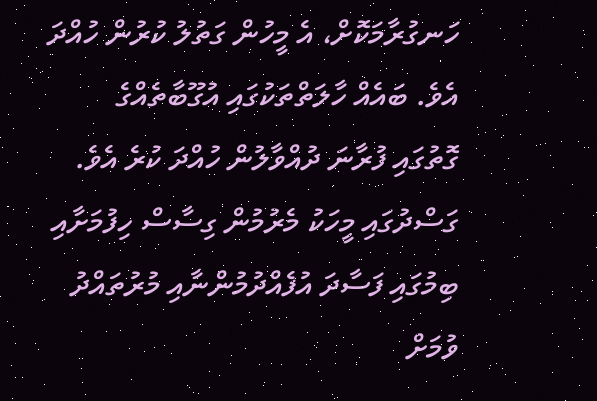ހަނގުރާމަކޮށް، އެ މީހުން ގަތުލު ކުރުން ހުއްދަ އެވެ. ބައެއް ހާލަތްތަކުގައި އުގޫބާތެއްގެ ގޮތުގައި ފުރާނަ ދުއްވާލުން ހުއްދަ ކުރެ އެވެ.
ގަސްދުގައި މީހަކު މެރުމުން ގިސާސް ހިފުމަށާއި ބިމުގައި ފަސާދަ އުފެއްދުމުންނާއި މުރުތައްދު ވުމަށް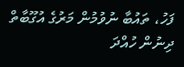ފަހު، ތައުބާ ނުވުމުން މަރުގެ އުގޫބާތް ދިނުން ހުއްދަ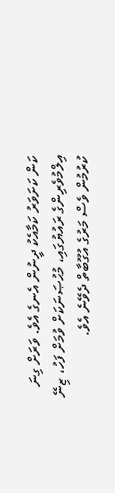ކަން ކަށަވަރު ކަމާއެކު ދީނުން އެނގެ އެވެ. ވަރަށް ގިނަ އިލްމުވެރިންގެ ރައުޔުގައި، މުޙުޞަނަކަށް ވުމަށް ފަހު، ޒިނޭ ކުރުމުން ވެސް މަރުގެ އުގޫބާތް ދެވޭނެ އެވެ.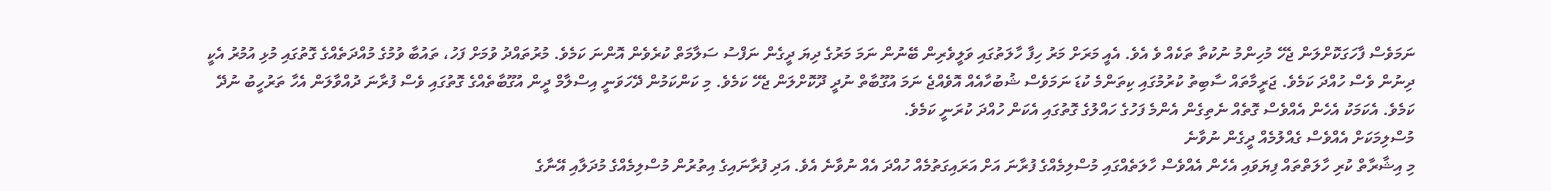ނަމަވެސް ފާހަގަކޮށްލަން ޖެހޭ މުހިންމު ނުކުތާ ތަކެއް ވެ އެވެ. އެއީ މަރަށް މަރު ހިފާ ހާލަތުގައި ވަލީވެރިން ބޭނުން ނަމަ މަރުގެ ދިޔަ ދީގެން ނަފްސު ސަލާމަތް ކުރެވެން އޮންނަ ކަމެވެ. މުރުތައްދު ވުމަށް ފަހު، ތައުބާ ވުމުގެ މުއްދަތެއްގެ ގޮތުގައި މުޅި އުމުރު އެކީ ދިނުން ވެސް ހުއްދަ ކަމެވެ. ޖަރީމާތައް ސާބިތު ކުރުމުގައި ކިތަންމެ ކުޑަ ނަމަވެސް ޝުބުހާއެއް އޮވެއްޖެ ނަމަ އުގޫބާތް ނުދީ ދޫކޮށްލަން ޖެހޭ ކަމެވެ. މި ކަންކަމުން ދޭހަވަނީ އިސްލާމް ދީން އުގޫބާތެއްގެ ގޮތުގައި ވެސް ފުރާނަ ދުއްވާލަން އެހާ ތަރުހީބު ނުދޭ ކަމެވެ. އެކަމަކު އެހެން އެއްވެސް ގޮތެއް ނެތިގެން އެންމެ ފަހުގެ ހައްލުގެ ގޮތުގައި އެކަން ހުއްދަ ކުރަނީ ކަމެވެ.
މުސްލިމަކަށް އެއްވެސް ގެއްލުމެއް ދީގެން ނުވާނެ
މި އިޝާރާތް ކުރި ހާލަތްތައް ފިޔަވައި އެހެން އެއްވެސް ހާލަތެއްގައި މުސްލިމެއްގެ ފުރާނަ އަށް އަރައިގަތުމެއް ހުއްދަ އެއް ނުވާނެ އެވެ. އަދި ފުރާނައިގެ އިތުރުން މުސްލިމެއްގެ މުދަލާއި އޭނާގެ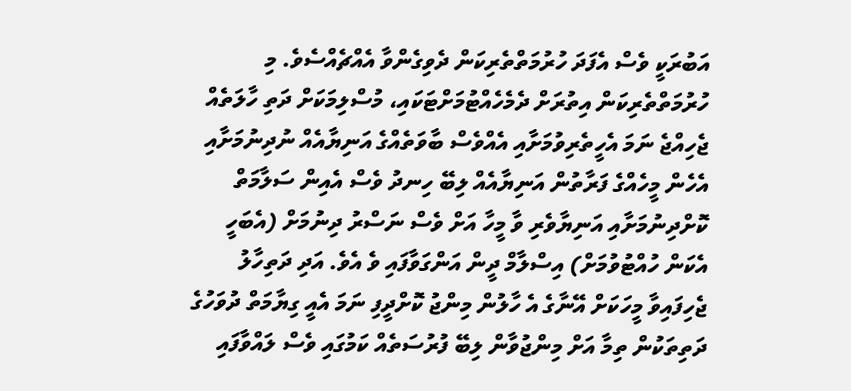އަބުރަކީ ވެސް އެފަދަ ހުރުމަތްތެރިކަން ދެވިގެންވާ އެއްޗެއްސެވެ. މި ހުރުމަތްތެރިކަން އިތުރަށް ދެމެހެއްޓުމަށްޓަކައި، މުސްލިމަކަށް ދަތި ހާލަތެއް ޖެހިއްޖެ ނަމަ އެހީތެރިވުމަށާއި އެއްވެސް ބާވަތެއްގެ އަނިޔާއެއް ނުދިނުމަށާއި އެހެން މީހެއްގެ ފަރާތުން އަނިޔާއެއް ލިބޭ ހިނދު ވެސް އެއިން ސަލާމަތް ކޮށްދިނުމަށާއި އަނިޔާވެރި ވާ މީހާ އަށް ވެސް ނަސްރު ދިނުމަށް (އެބަހީ އެކަން ހުއްޓުވުމަށް) އިސްލާމް ދީން އަންގަވާފައި ވެ އެވެ. އަދި ދަތިހާލު ޖެހިފައިވާ މީހަކަށް އޭނާގެ އެ ހާލުން މިންޖު ކޮށްދީފި ނަމަ އެއީ ގިޔާމަތް ދުވަހުގެ ދަތިތަކުން ތިމާ އަށް މިންޖުވާން ލިބޭ ފުރުސަތެއް ކަމުގައި ވެސް ލައްވާފައި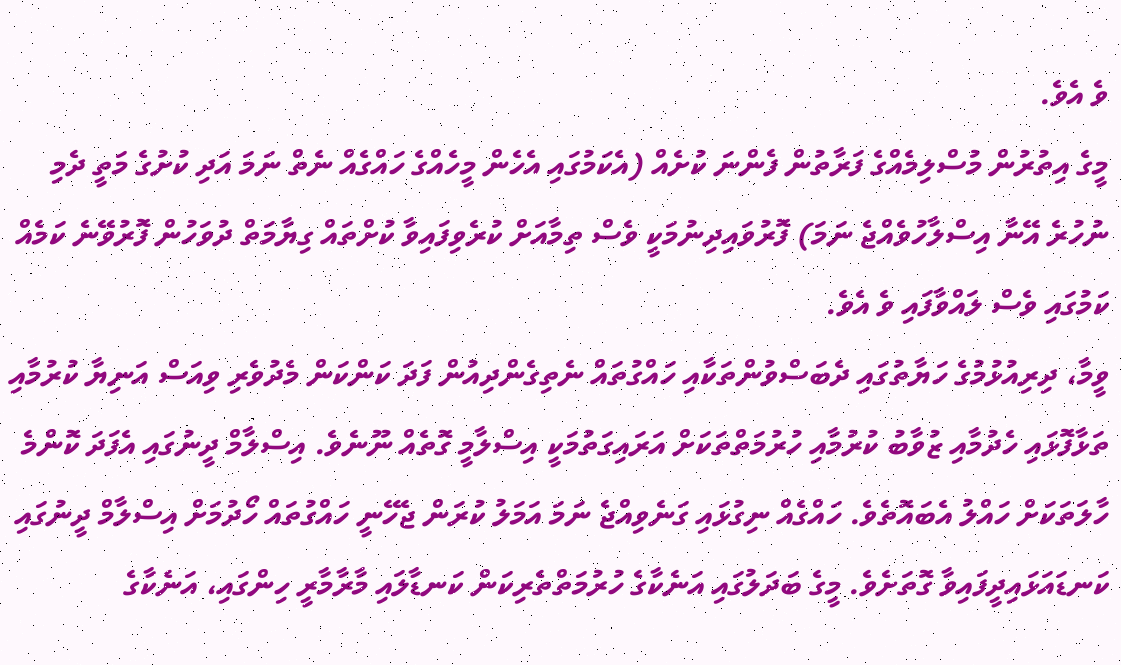ވެ އެވެ.
މީގެ އިތުރުން މުސްލިމެއްގެ ފަރާތުން ފެންނަ ކުށެއް (އެކަމުގައި އެހެން މީހެއްގެ ހައްގެއް ނެތް ނަމަ އަދި ކުށުގެ މަތީ ދެމި ނުހުރެ އޭނާ އިސްލާހުވެއްޖެ ނަމަ) ފޮރުވައިދިނުމަކީ ވެސް ތިމާއަށް ކުރެވިފައިވާ ކުށްތައް ގިޔާމަތް ދުވަހުން ފޮރުވޭނެ ކަމެއް ކަމުގައި ވެސް ލައްވާފައި ވެ އެވެ.
ވީމާ، ދިރިއުޅުމުގެ ހަޔާތުގައި ދެބަސްވުންތަކާއި ހައްގުތައް ނެތިގެންދިއުން ފަދަ ކަންކަން މެދުވެރި ވިއަސް އަނިޔާ ކުރުމާއި ތަޅާފޮޅައި ހެދުމާއި ޒުވާބު ކުރުމާއި ހުރުމަތްތަކަށް އަރައިގަތުމަކީ އިސްލާމީ ގޮތެއް ނޫނެވެ. އިސްލާމް ދީނުގައި އެފަދަ ކޮންމެ ހާލަތަކަށް ހައްލު އެބައޮތެވެ. ހައްގެއް ނިގުޅައި ގަނެވިއްޖެ ނަމަ އަމަލު ކުރަން ޖެހޭނީ ހައްގުތައް ހޯދުމަށް އިސްލާމް ދީނުގައި ކަނޑައަޅައިދީފައިވާ ގޮތަށެވެ. މީގެ ބަދަލުގައި އަނެކާގެ ހުރުމަތްތެރިކަން ކަނޑާލައި މާރާމާރީ ހިންގައި، އަނެކާގެ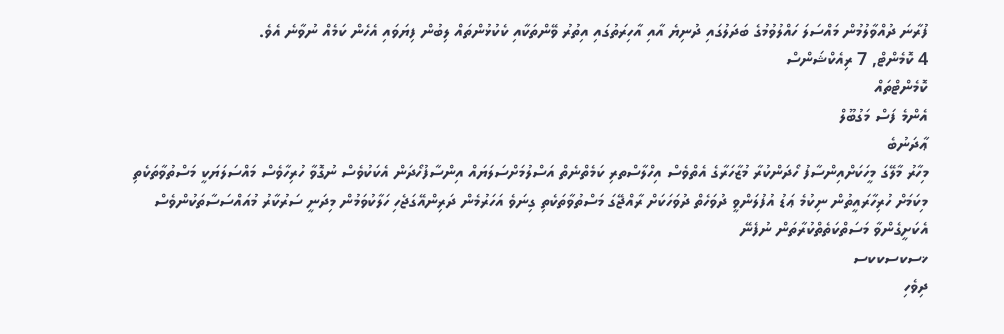ފުރާނަ ދުއްވާލުމުން މައްސަލަ ހައްލުވުމުގެ ބަދަލުގައި ދުނިޔެ އާއި އާހިރަތުގައި އިތުރު ވޭންތަކާއި ކެކުޅުންތައް ލިބުން ފިޔަވައި އެހެން ކަމެއް ނުވާނެ އެވެ.
4 ކޮމެންޓް, 7 ރިއެކްޝަންސް
ކޮމެންޓްތައް
އެންމެ ފަސް މަގުބޫލް
ޢާދަނުބެ
މިހާރު މާލޭގަ މީހަކަށްއިންސާފު ހޯދަންކުރާ މުޒާހަރާގެ އެތްވެސް އިހްލާސްތރި ކަމެތްނެތް އަސްލުމަށްސަލަޔައް އިންސާފުހޯދަން އެކަކުވެސް ނުގޮވާ ހުރިހާވެސް މައްސަލަޔަކީ މަސްތުވާތަކެތި މިކަމަށް ހުރިހާރައީތުން ނިކުމެ ޢަޑު އުފުލަންވީ ދުވަހެތް ދުވަހަކަށް ރާއްޖޭގަ މަސްތުވާތަކެތި ގިނަވެ އަހަރުމެން ދަރިންއޭގަޖެހި ހަލާކުވަމުން މިދަނީ ސަރުކާރު މުއައްސަސާތަކުންވެސް އެކަށީގެންވާ މަސަތްކަތެތްކުރާތަން ނުފެނޭ
ޚސކސކކސ
ދިވެހި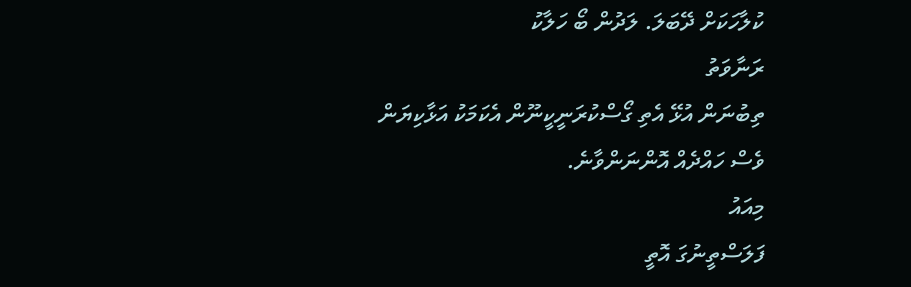ކުލާހަކަށް ދޭބަލަ. ލަދުން ބޯ ހަލާކު
ރަނާވަތު
ތިބުނަން އުޅޭ އެތި ގޯސްކުރަނީކީނޫން އެކަމަކު އަޅާކިޔަން ވެސް ހައްދެއް އޮންނަންވާނެ.
މިއައު
ފަލަސްތީނުގަ އޮތީ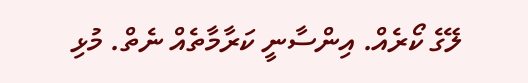ލޭގެ ކޯރެއް. އިންސާނީ ކަރާމާތެއް ނެތް. މުޅި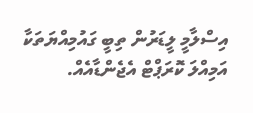އިސްލާމީ ލީޑަރުން ތިބީ ގައުމިއްޔަތަކާ އަމިއްލަ ކޮރަޕްޓް އެޖެންޑާއެއް.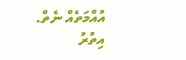އުއްމަތެއް ނެތް.
އިތުރު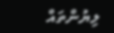ލިޔުންތައް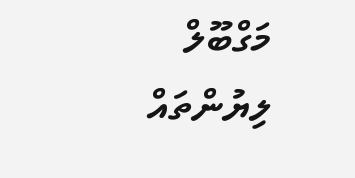މަގްބޫލް ލިޔުންތައް